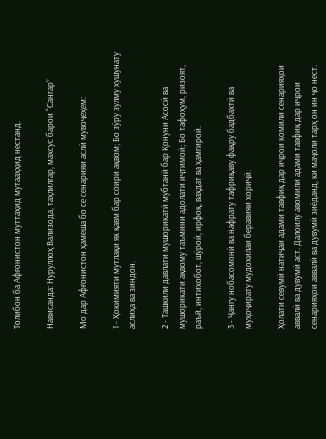Толибон ба Афғонистон муттаҳид мутааҳҳид нестанд.

Нависанда: Нуруллоҳ Вализода, таҳлилгар, махсус барои “Сангар”

Мо дар Афғонистон ҳамеша бо се сенарияи аслӣ мувоҷеҳем:

1 - Ҳокимияти мутлақи як қавм бар соири ақвом; Бо зӯру зулму хушунату аслиҳа ва зиндон.

2 - Ташкили давлати мушорикатӣ мубтанӣ бар Қонуни Асосӣ ва мушорикати ақвому таъмини адолати иҷтимоӣ; Бо тафоҳум, ризоят, раъй, интихобот, шӯроӣ, ирфоқ, ваҳдат ва ҳамгироӣ.

3 - Ҷангу нобасомонӣ ва нафрату тафриқаву фақру бадбахтӣ ва муҳоҷирату мудохилаи беравияи хориҷӣ.

Ҳолати севумӣ натиҷаи адами тавфиқ дар иҷрои комили сенарияҳои аввалӣ ва дувумӣ аст. Далоилу авомили адами тавфиқ дар иҷрои сенарияҳои аввалӣ ва дувумӣ зиёданд, ки маҷоли тарҳ он ин ҷо нест.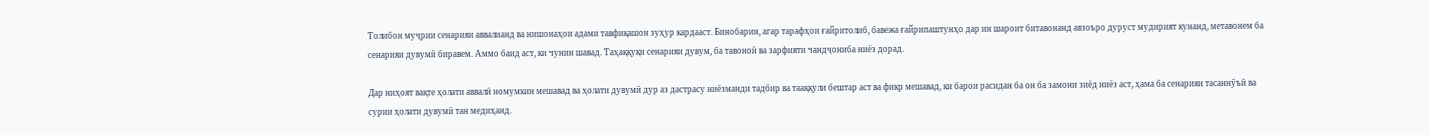Толибон муҷрии сенарияи аввалианд ва нишонаҳои адами тавфиқашон зуҳур кардааст. Бинобарин, агар тарафҳои ғайритолиб, бавежа ғайрипаштунҳо дар ин шароит битавонанд авзоъро дуруст мудирият кунанд, метавонем ба сенарияи дувумӣ биравем. Аммо баид аст, ки чунин шавад. Таҳаққуқи сенарияи дувум, ба тавоноӣ ва зарфияти чандҷониба ниёз дорад.

Дар ниҳоят вақте ҳолати аввалӣ номумкин мешавад ва ҳолати дувумӣ дур аз дастрасу ниёзманди тадбир ва тааққули бештар аст ва фикр мешавад, ки барои расидан ба он ба замони зиёд ниёз аст, ҳама ба сенарияи тасаннӯъӣ ва сурии ҳолати дувумӣ тан медиҳанд.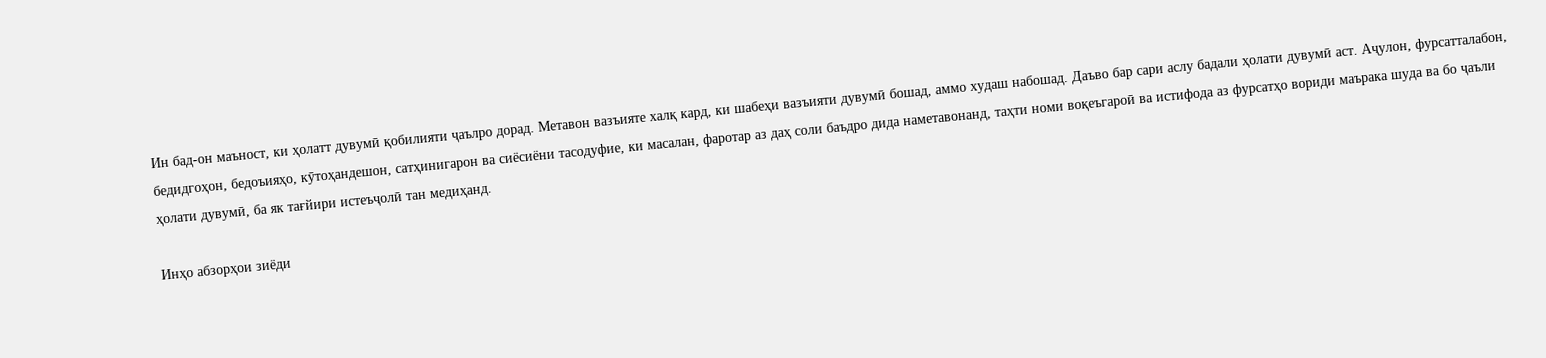Ин бад-он маъност, ки ҳолатт дувумӣ қобилияти ҷаълро дорад. Метавон вазъияте халқ кард, ки шабеҳи вазъияти дувумӣ бошад, аммо худаш набошад. Даъво бар сари аслу бадали ҳолати дувумӣ аст. Аҷулон, фурсатталабон, бедидгоҳон, бедоъияҳо, кӯтоҳандешон, сатҳинигарон ва сиёсиёни тасодуфие, ки масалан, фаротар аз даҳ соли баъдро дида наметавонанд, таҳти номи воқеъгароӣ ва истифода аз фурсатҳо вориди маърака шуда ва бо ҷаъли ҳолати дувумӣ, ба як тағйири истеъҷолӣ тан медиҳанд.

Инҳо абзорҳои зиёди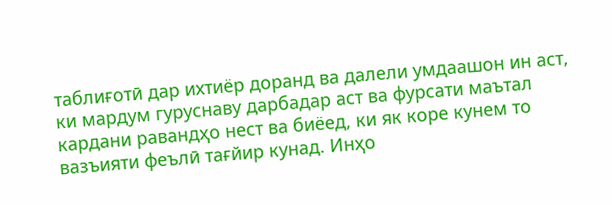таблиғотӣ дар ихтиёр доранд ва далели умдаашон ин аст, ки мардум гуруснаву дарбадар аст ва фурсати маътал кардани равандҳо нест ва биёед, ки як коре кунем то вазъияти феълӣ тағйир кунад. Инҳо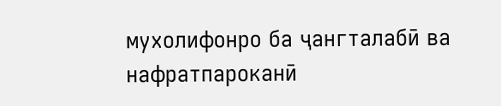мухолифонро ба ҷангталабӣ ва нафратпароканӣ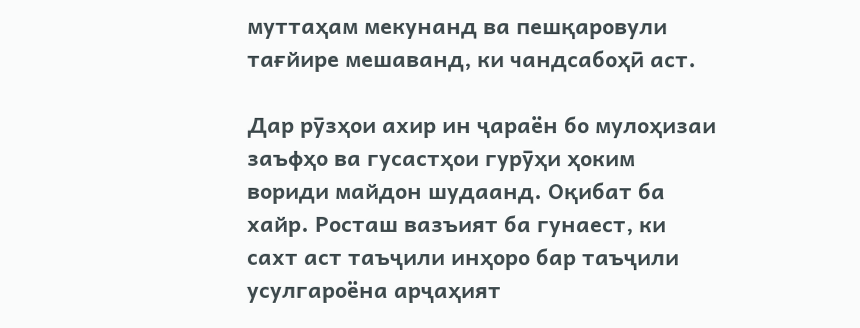муттаҳам мекунанд ва пешқаровули тағйире мешаванд, ки чандсабоҳӣ аст.

Дар рӯзҳои ахир ин ҷараён бо мулоҳизаи заъфҳо ва гусастҳои гурӯҳи ҳоким вориди майдон шудаанд. Оқибат ба хайр. Росташ вазъият ба гунаест, ки сахт аст таъҷили инҳоро бар таъҷили усулгароёна арҷаҳият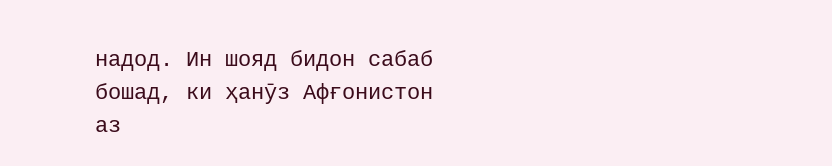надод. Ин шояд бидон сабаб бошад, ки ҳанӯз Афғонистон аз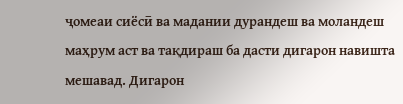ҷомеаи сиёсӣ ва мадании дурандеш ва моландеш маҳрум аст ва тақдираш ба дасти дигарон навишта мешавад. Дигарон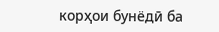корҳои бунёдӣ ба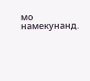мо намекунанд.